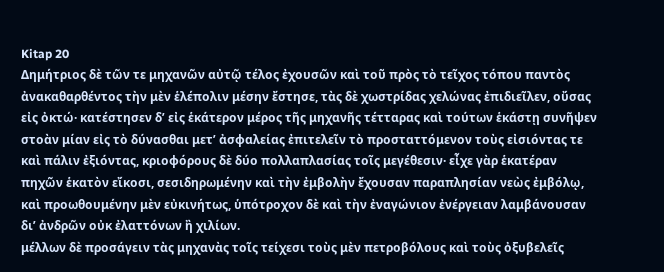Kitap 20
Δημήτριος δὲ τῶν τε μηχανῶν αὐτῷ τέλος ἐχουσῶν καὶ τοῦ πρὸς τὸ τεῖχος τόπου παντὸς ἀνακαθαρθέντος τὴν μὲν ἑλέπολιν μέσην ἔστησε, τὰς δὲ χωστρίδας χελώνας ἐπιδιεῖλεν, οὔσας εἰς ὀκτώ· κατέστησεν δʼ εἰς ἑκάτερον μέρος τῆς μηχανῆς τέτταρας καὶ τούτων ἑκάστῃ συνῆψεν στοὰν μίαν εἰς τὸ δύνασθαι μετʼ ἀσφαλείας ἐπιτελεῖν τὸ προσταττόμενον τοὺς εἰσιόντας τε καὶ πάλιν ἐξιόντας, κριοφόρους δὲ δύο πολλαπλασίας τοῖς μεγέθεσιν· εἶχε γὰρ ἑκατέραν πηχῶν ἑκατὸν εἴκοσι, σεσιδηρωμένην καὶ τὴν ἐμβολὴν ἔχουσαν παραπλησίαν νεὼς ἐμβόλῳ, καὶ προωθουμένην μὲν εὐκινήτως, ὑπότροχον δὲ καὶ τὴν ἐναγώνιον ἐνέργειαν λαμβάνουσαν δι’ ἀνδρῶν οὐκ ἐλαττόνων ἢ χιλίων.
μέλλων δὲ προσάγειν τὰς μηχανὰς τοῖς τείχεσι τοὺς μὲν πετροβόλους καὶ τοὺς ὀξυβελεῖς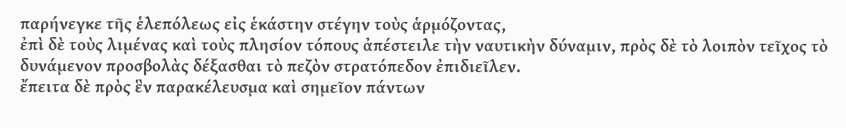παρήνεγκε τῆς ἑλεπόλεως εἰς ἑκάστην στέγην τοὺς ἁρμόζοντας,
ἐπὶ δὲ τοὺς λιμένας καὶ τοὺς πλησίον τόπους ἀπέστειλε τὴν ναυτικὴν δύναμιν, πρὸς δὲ τὸ λοιπὸν τεῖχος τὸ δυνάμενον προσβολὰς δέξασθαι τὸ πεζὸν στρατόπεδον ἐπιδιεῖλεν.
ἔπειτα δὲ πρὸς ἓν παρακέλευσμα καὶ σημεῖον πάντων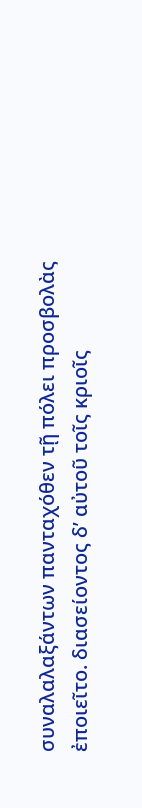συναλαλαξάντων πανταχόθεν τῇ πόλει προσβολὰς ἐποιεῖτο. διασείοντος δʼ αὐτοῦ τοῖς κριοῖς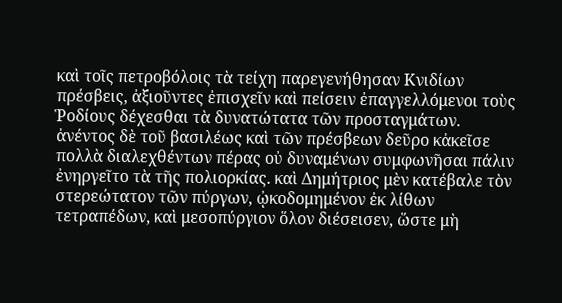καὶ τοῖς πετροβόλοις τὰ τείχη παρεγενήθησαν Κνιδίων πρέσβεις, ἀξιοῦντες ἐπισχεῖν καὶ πείσειν ἐπαγγελλόμενοι τοὺς Ῥοδίους δέχεσθαι τὰ δυνατώτατα τῶν προσταγμάτων.
ἀνέντος δὲ τοῦ βασιλέως καὶ τῶν πρέσβεων δεῦρο κἀκεῖσε πολλὰ διαλεχθέντων πέρας οὐ δυναμένων συμφωνῆσαι πάλιν ἐνηργεῖτο τὰ τῆς πολιορκίας. καὶ Δημήτριος μὲν κατέβαλε τὸν στερεώτατον τῶν πύργων, ᾠκοδομημένον ἐκ λίθων τετραπέδων, καὶ μεσοπύργιον ὅλον διέσεισεν, ὥστε μὴ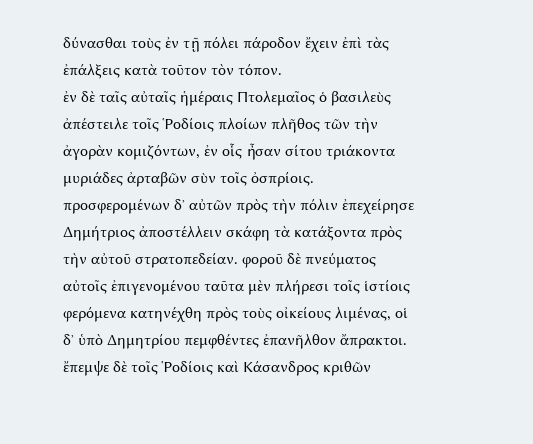δύνασθαι τοὺς ἐν τῇ πόλει πάροδον ἔχειν ἐπὶ τὰς ἐπάλξεις κατὰ τοῦτον τὸν τόπον.
ἐν δὲ ταῖς αὐταῖς ἡμέραις Πτολεμαῖος ὁ βασιλεὺς ἀπέστειλε τοῖς Ῥοδίοις πλοίων πλῆθος τῶν τὴν ἀγορὰν κομιζόντων, ἐν οἷς ἦσαν σίτου τριάκοντα μυριάδες ἀρταβῶν σὺν τοῖς ὀσπρίοις.
προσφερομένων δʼ αὐτῶν πρὸς τὴν πόλιν ἐπεχείρησε Δημήτριος ἀποστέλλειν σκάφη τὰ κατάξοντα πρὸς τὴν αὐτοῦ στρατοπεδείαν. φοροῦ δὲ πνεύματος αὐτοῖς ἐπιγενομένου ταῦτα μὲν πλήρεσι τοῖς ἱστίοις φερόμενα κατηνέχθη πρὸς τοὺς οἰκείους λιμένας, οἱ δʼ ὑπὸ Δημητρίου πεμφθέντες ἐπανῆλθον ἄπρακτοι.
ἔπεμψε δὲ τοῖς Ῥοδίοις καὶ Κάσανδρος κριθῶν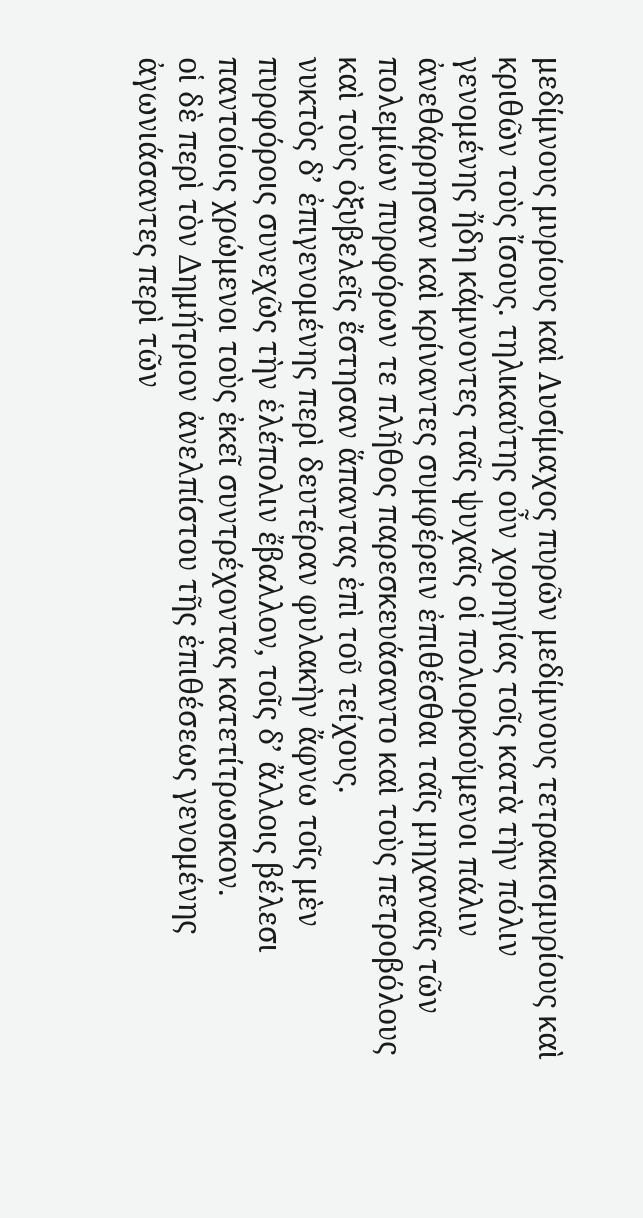μεδίμνους μυρίους καὶ Λυσίμαχος πυρῶν μεδίμνους τετρακισμυρίους καὶ κριθῶν τοὺς ἴσους. τηλικαύτης οὖν χορηγίας τοῖς κατὰ τὴν πόλιν γενομένης ἤδη κάμνοντες ταῖς ψυχαῖς οἱ πολιορκούμενοι πάλιν ἀνεθάρρησαν καὶ κρίναντες συμφέρειν ἐπιθέσθαι ταῖς μηχαναῖς τῶν πολεμίων πυρφόρων τε πλῆθος παρεσκευάσαντο καὶ τοὺς πετροβόλους καὶ τοὺς ὀξυβελεῖς ἔστησαν ἅπαντας ἐπὶ τοῦ τείχους.
νυκτὸς δʼ ἐπιγενομένης περὶ δευτέραν φυλακὴν ἄφνω τοῖς μὲν πυρφόροις συνεχῶς τὴν ἑλέπολιν ἔβαλλον, τοῖς δʼ ἄλλοις βέλεσι παντοίοις χρώμενοι τοὺς ἐκεῖ συντρέχοντας κατετίτρωσκον.
οἱ δὲ περὶ τὸν Δημήτριον ἀνελπίστου τῆς ἐπιθέσεως γενομένης ἀγωνιάσαντες περὶ τῶν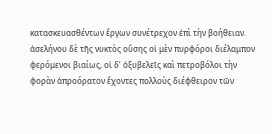κατασκευασθέντων ἔργων συνέτρεχον ἐπὶ τὴν βοήθειαν.
ἀσελήνου δὲ τῆς νυκτὸς οὔσης οἱ μὲν πυρφόροι διέλαμπον φερόμενοι βιαίως, οἱ δʼ ὀξυβελεῖς καὶ πετροβόλοι τὴν φορὰν ἀπροόρατον ἔχοντες πολλοὺς διέφθειρον τῶν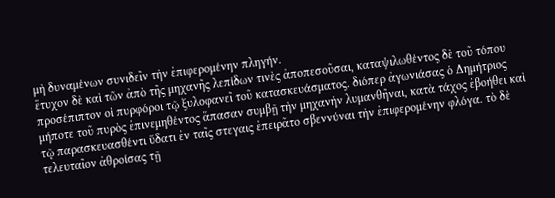μὴ δυναμένων συνιδεῖν τὴν ἐπιφερομένην πληγήν.
ἔτυχον δὲ καὶ τῶν ἀπὸ τῆς μηχανῆς λεπίδων τινὲς ἀποπεσοῦσαι, καταψιλωθέντος δὲ τοῦ τόπου προσέπιπτον οἱ πυρφόροι τῷ ξυλοφανεῖ τοῦ κατασκευάσματος. διόπερ ἀγωνιάσας ὁ Δημήτριος μήποτε τοῦ πυρὸς ἐπινεμηθέντος ἅπασαν συμβῇ τὴν μηχανὴν λυμανθῆναι, κατὰ τάχος ἐβοήθει καὶ τῷ παρασκευασθέντι ὕδατι ἐν ταῖς στεγαις ἐπειρᾶτο σβεννύναι τὴν ἐπιφερομένην φλόγα. τὸ δὲ τελευταῖον ἀθροίσας τῇ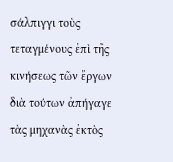σάλπιγγι τοὺς τεταγμένους ἐπὶ τῆς κινήσεως τῶν ἔργων διὰ τούτων ἀπήγαγε τὰς μηχανὰς ἐκτὸς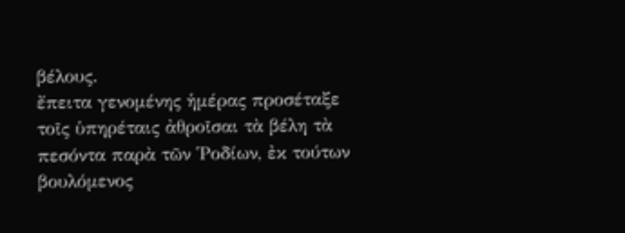βέλους.
ἔπειτα γενομένης ἡμέρας προσέταξε τοῖς ὑπηρέταις ἀθροῖσαι τὰ βέλη τὰ πεσόντα παρὰ τῶν Ῥοδίων, ἐκ τούτων βουλόμενος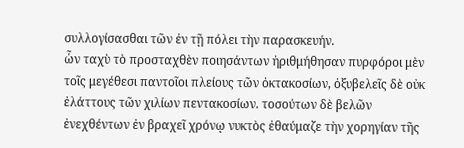συλλογίσασθαι τῶν ἐν τῇ πόλει τὴν παρασκευήν.
ὧν ταχὺ τὸ προσταχθὲν ποιησάντων ἠριθμήθησαν πυρφόροι μὲν τοῖς μεγέθεσι παντοῖοι πλείους τῶν ὀκτακοσίων, ὀξυβελεῖς δὲ οὐκ ἐλάττους τῶν χιλίων πεντακοσίων. τοσούτων δὲ βελῶν ἐνεχθέντων ἐν βραχεῖ χρόνῳ νυκτὸς ἐθαύμαζε τὴν χορηγίαν τῆς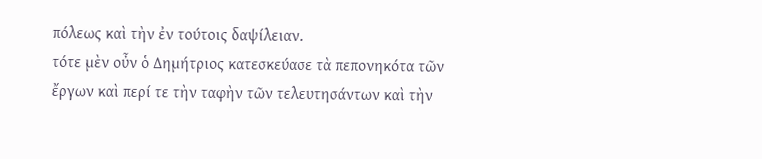πόλεως καὶ τὴν ἐν τούτοις δαψίλειαν.
τότε μὲν οὖν ὁ Δημήτριος κατεσκεύασε τὰ πεπονηκότα τῶν ἔργων καὶ περί τε τὴν ταφὴν τῶν τελευτησάντων καὶ τὴν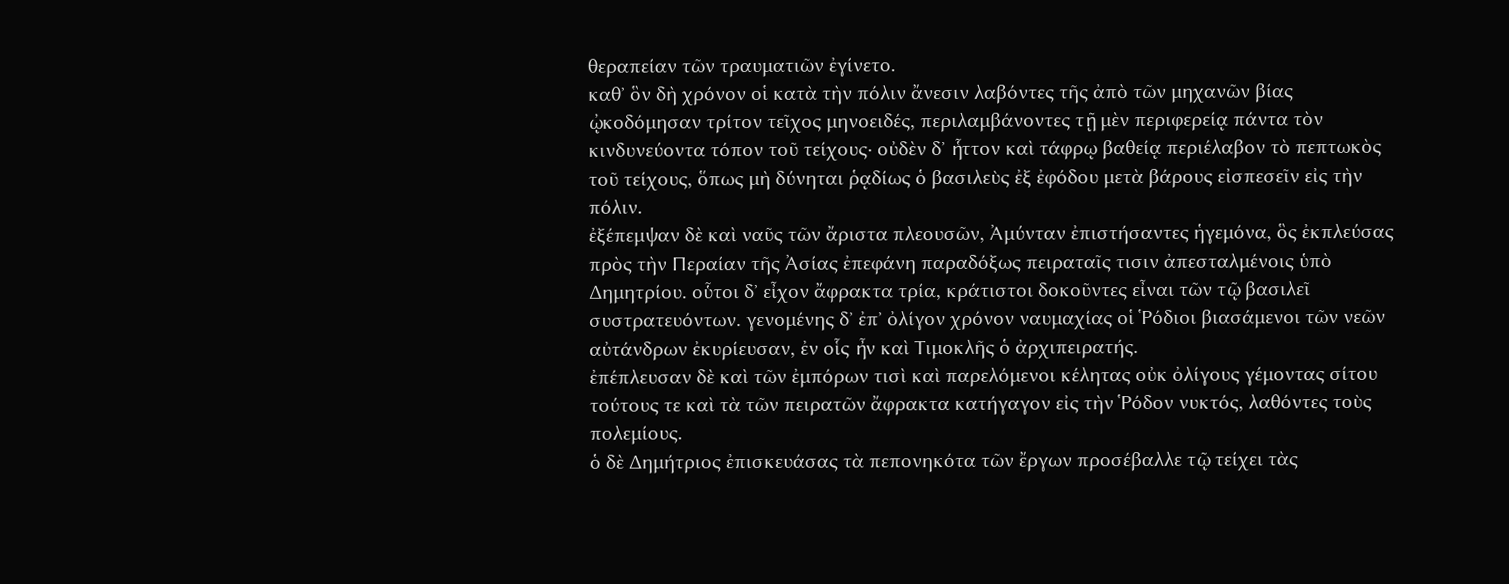θεραπείαν τῶν τραυματιῶν ἐγίνετο.
καθʼ ὃν δὴ χρόνον οἱ κατὰ τὴν πόλιν ἄνεσιν λαβόντες τῆς ἀπὸ τῶν μηχανῶν βίας ᾠκοδόμησαν τρίτον τεῖχος μηνοειδές, περιλαμβάνοντες τῇ μὲν περιφερείᾳ πάντα τὸν κινδυνεύοντα τόπον τοῦ τείχους· οὐδὲν δʼ ἧττον καὶ τάφρῳ βαθείᾳ περιέλαβον τὸ πεπτωκὸς τοῦ τείχους, ὅπως μὴ δύνηται ῥᾳδίως ὁ βασιλεὺς ἐξ ἐφόδου μετὰ βάρους εἰσπεσεῖν εἰς τὴν πόλιν.
ἐξέπεμψαν δὲ καὶ ναῦς τῶν ἄριστα πλεουσῶν, Ἀμύνταν ἐπιστήσαντες ἡγεμόνα, ὃς ἐκπλεύσας πρὸς τὴν Περαίαν τῆς Ἀσίας ἐπεφάνη παραδόξως πειραταῖς τισιν ἀπεσταλμένοις ὑπὸ Δημητρίου. οὗτοι δʼ εἶχον ἄφρακτα τρία, κράτιστοι δοκοῦντες εἶναι τῶν τῷ βασιλεῖ συστρατευόντων. γενομένης δʼ ἐπʼ ὀλίγον χρόνον ναυμαχίας οἱ Ῥόδιοι βιασάμενοι τῶν νεῶν αὐτάνδρων ἐκυρίευσαν, ἐν οἷς ἦν καὶ Τιμοκλῆς ὁ ἀρχιπειρατής.
ἐπέπλευσαν δὲ καὶ τῶν ἐμπόρων τισὶ καὶ παρελόμενοι κέλητας οὐκ ὀλίγους γέμοντας σίτου τούτους τε καὶ τὰ τῶν πειρατῶν ἄφρακτα κατήγαγον εἰς τὴν Ῥόδον νυκτός, λαθόντες τοὺς πολεμίους.
ὁ δὲ Δημήτριος ἐπισκευάσας τὰ πεπονηκότα τῶν ἔργων προσέβαλλε τῷ τείχει τὰς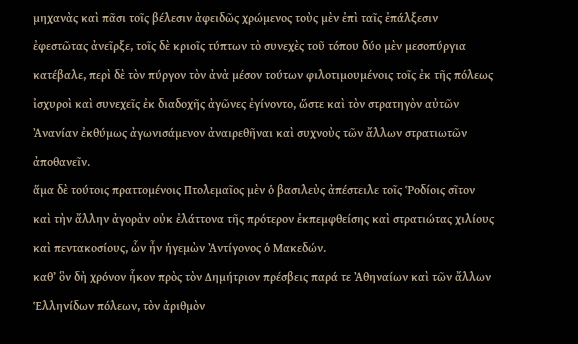μηχανὰς καὶ πᾶσι τοῖς βέλεσιν ἀφειδῶς χρώμενος τοὺς μὲν ἐπὶ ταῖς ἐπάλξεσιν ἐφεστῶτας ἀνεῖρξε, τοῖς δὲ κριοῖς τύπτων τὸ συνεχὲς τοῦ τόπου δύο μὲν μεσοπύργια κατέβαλε, περὶ δὲ τὸν πύργον τὸν ἀνὰ μέσον τούτων φιλοτιμουμένοις τοῖς ἐκ τῆς πόλεως ἰσχυροὶ καὶ συνεχεῖς ἐκ διαδοχῆς ἀγῶνες ἐγίνοντο, ὥστε καὶ τὸν στρατηγὸν αὐτῶν Ἀνανίαν ἐκθύμως ἀγωνισάμενον ἀναιρεθῆναι καὶ συχνοὺς τῶν ἄλλων στρατιωτῶν ἀποθανεῖν.
ἅμα δὲ τούτοις πραττομένοις Πτολεμαῖος μὲν ὁ βασιλεὺς ἀπέστειλε τοῖς Ῥοδίοις σῖτον καὶ τὴν ἄλλην ἀγορὰν οὐκ ἐλάττονα τῆς πρότερον ἐκπεμφθείσης καὶ στρατιώτας χιλίους καὶ πεντακοσίους, ὧν ἦν ἡγεμὼν Ἀντίγονος ὁ Μακεδών.
καθʼ ὃν δὴ χρόνον ἧκον πρὸς τὸν Δημήτριον πρέσβεις παρά τε Ἀθηναίων καὶ τῶν ἄλλων Ἑλληνίδων πόλεων, τὸν ἀριθμὸν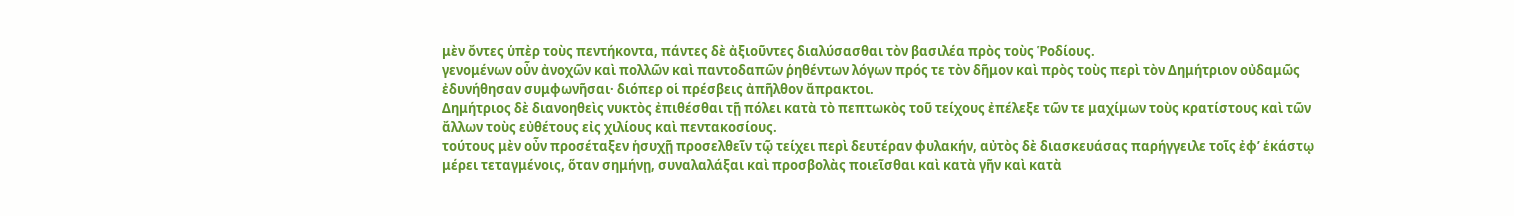μὲν ὄντες ὑπὲρ τοὺς πεντήκοντα, πάντες δὲ ἀξιοῦντες διαλύσασθαι τὸν βασιλέα πρὸς τοὺς Ῥοδίους.
γενομένων οὖν ἀνοχῶν καὶ πολλῶν καὶ παντοδαπῶν ῥηθέντων λόγων πρός τε τὸν δῆμον καὶ πρὸς τοὺς περὶ τὸν Δημήτριον οὐδαμῶς ἐδυνήθησαν συμφωνῆσαι· διόπερ οἱ πρέσβεις ἀπῆλθον ἄπρακτοι.
Δημήτριος δὲ διανοηθεὶς νυκτὸς ἐπιθέσθαι τῇ πόλει κατὰ τὸ πεπτωκὸς τοῦ τείχους ἐπέλεξε τῶν τε μαχίμων τοὺς κρατίστους καὶ τῶν ἄλλων τοὺς εὐθέτους εἰς χιλίους καὶ πεντακοσίους.
τούτους μὲν οὖν προσέταξεν ἡσυχῇ προσελθεῖν τῷ τείχει περὶ δευτέραν φυλακήν, αὐτὸς δὲ διασκευάσας παρήγγειλε τοῖς ἐφʼ ἑκάστῳ μέρει τεταγμένοις, ὅταν σημήνῃ, συναλαλάξαι καὶ προσβολὰς ποιεῖσθαι καὶ κατὰ γῆν καὶ κατὰ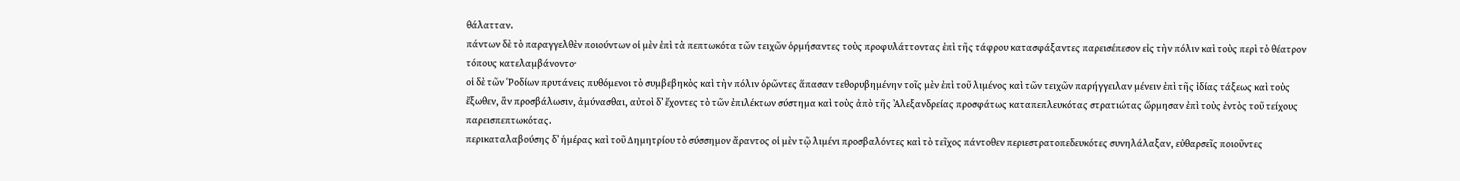θάλατταν.
πάντων δὲ τὸ παραγγελθὲν ποιούντων οἱ μὲν ἐπὶ τὰ πεπτωκότα τῶν τειχῶν ὁρμήσαντες τοὺς προφυλάττοντας ἐπὶ τῆς τάφρου κατασφάξαντες παρεισέπεσον εἰς τὴν πόλιν καὶ τοὺς περὶ τὸ θέατρον τόπους κατελαμβάνοντο·
οἱ δὲ τῶν Ῥοδίων πρυτάνεις πυθόμενοι τὸ συμβεβηκὸς καὶ τὴν πόλιν ὁρῶντες ἅπασαν τεθορυβημένην τοῖς μὲν ἐπὶ τοῦ λιμένος καὶ τῶν τειχῶν παρήγγειλαν μένειν ἐπὶ τῆς ἰδίας τάξεως καὶ τοὺς ἔξωθεν, ἂν προσβάλωσιν, ἀμύνασθαι, αὐτοὶ δʼ ἔχοντες τὸ τῶν ἐπιλέκτων σύστημα καὶ τοὺς ἀπὸ τῆς Ἀλεξανδρείας προσφάτως καταπεπλευκότας στρατιώτας ὥρμησαν ἐπὶ τοὺς ἐντὸς τοῦ τείχους παρεισπεπτωκότας.
περικαταλαβούσης δʼ ἡμέρας καὶ τοῦ Δημητρίου τὸ σύσσημον ἄραντος οἱ μὲν τῷ λιμένι προσβαλόντες καὶ τὸ τεῖχος πάντοθεν περιεστρατοπεδευκότες συνηλάλαξαν, εὐθαρσεῖς ποιοῦντες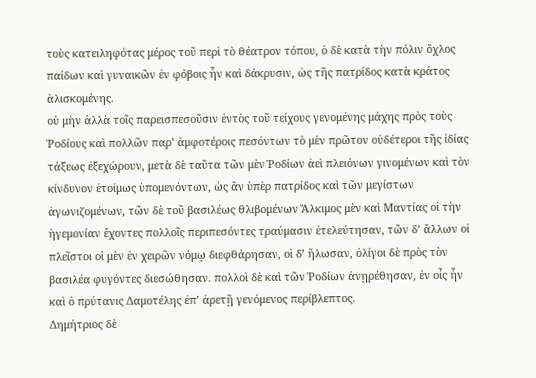τοὺς κατειληφότας μέρος τοῦ περὶ τὸ θέατρον τόπου, ὁ δὲ κατὰ τὴν πόλιν ὄχλος παίδων καὶ γυναικῶν ἐν φόβοις ἦν καὶ δάκρυσιν, ὡς τῆς πατρίδος κατὰ κράτος ἁλισκομένης.
οὐ μὴν ἀλλὰ τοῖς παρεισπεσοῦσιν ἐντὸς τοῦ τείχους γενομένης μάχης πρὸς τοὺς Ῥοδίους καὶ πολλῶν παρʼ ἀμφοτέροις πεσόντων τὸ μὲν πρῶτον οὐδέτεροι τῆς ἰδίας τάξεως ἐξεχώρουν, μετὰ δὲ ταῦτα τῶν μὲν Ῥοδίων ἀεὶ πλειόνων γινομένων καὶ τὸν κίνδυνον ἑτοίμως ὑπομενόντων, ὡς ἂν ὑπὲρ πατρίδος καὶ τῶν μεγίστων ἀγωνιζομένων, τῶν δὲ τοῦ βασιλέως θλιβομένων Ἄλκιμος μὲν καὶ Μαντίας οἱ τὴν ἡγεμονίαν ἔχοντες πολλοῖς περιπεσόντες τραύμασιν ἐτελεύτησαν, τῶν δʼ ἄλλων οἱ πλεῖστοι οἱ μὲν ἐν χειρῶν νόμῳ διεφθάρησαν, οἱ δʼ ἥλωσαν, ὀλίγοι δὲ πρὸς τὸν βασιλέα φυγόντες διεσώθησαν. πολλοὶ δὲ καὶ τῶν Ῥοδίων ἀνῃρέθησαν, ἐν οἷς ἦν καὶ ὁ πρύτανις Δαμοτέλης ἐπʼ ἀρετῇ γενόμενος περίβλεπτος.
Δημήτριος δὲ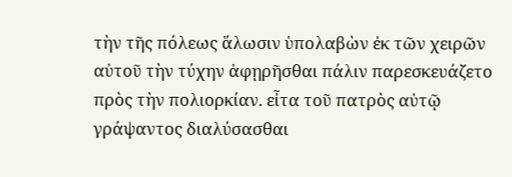τὴν τῆς πόλεως ἅλωσιν ὑπολαβὼν ἐκ τῶν χειρῶν αὐτοῦ τὴν τύχην ἀφῃρῆσθαι πάλιν παρεσκευάζετο πρὸς τὴν πολιορκίαν. εἶτα τοῦ πατρὸς αὐτῷ γράψαντος διαλύσασθαι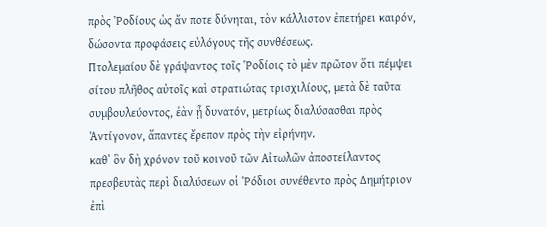πρὸς Ῥοδίους ὡς ἄν ποτε δύνηται, τὸν κάλλιστον ἐπετήρει καιρόν, δώσοντα προφάσεις εὐλόγους τῆς συνθέσεως.
Πτολεμαίου δὲ γράψαντος τοῖς Ῥοδίοις τὸ μὲν πρῶτον ὅτι πέμψει σίτου πλῆθος αὐτοῖς καὶ στρατιώτας τρισχιλίους, μετὰ δὲ ταῦτα συμβουλεύοντος, ἐὰν ᾖ δυνατόν, μετρίως διαλύσασθαι πρὸς Ἀντίγονον, ἅπαντες ἔρεπον πρὸς τὴν εἰρήνην.
καθʼ ὃν δὴ χρόνον τοῦ κοινοῦ τῶν Αἰτωλῶν ἀποστείλαντος πρεσβευτὰς περὶ διαλύσεων οἱ Ῥόδιοι συνέθεντο πρὸς Δημήτριον ἐπὶ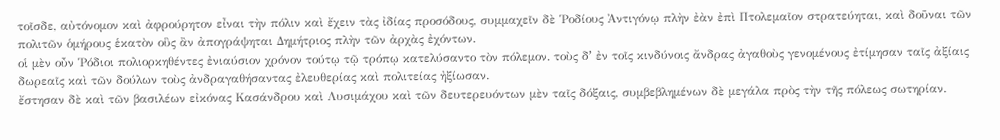τοῖσδε, αὐτόνομον καὶ ἀφρούρητον εἶναι τὴν πόλιν καὶ ἔχειν τὰς ἰδίας προσόδους, συμμαχεῖν δὲ Ῥοδίους Ἀντιγόνῳ πλὴν ἐὰν ἐπὶ Πτολεμαῖον στρατεύηται, καὶ δοῦναι τῶν πολιτῶν ὁμήρους ἑκατὸν οὓς ἂν ἀπογράψηται Δημήτριος πλὴν τῶν ἀρχὰς ἐχόντων.
οἱ μὲν οὖν Ῥόδιοι πολιορκηθέντες ἐνιαύσιον χρόνον τούτῳ τῷ τρόπῳ κατελύσαντο τὸν πόλεμον. τοὺς δʼ ἐν τοῖς κινδύνοις ἄνδρας ἀγαθοὺς γενομένους ἐτίμησαν ταῖς ἀξίαις δωρεαῖς καὶ τῶν δούλων τοὺς ἀνδραγαθήσαντας ἐλευθερίας καὶ πολιτείας ἠξίωσαν.
ἔστησαν δὲ καὶ τῶν βασιλέων εἰκόνας Κασάνδρου καὶ Λυσιμάχου καὶ τῶν δευτερευόντων μὲν ταῖς δόξαις, συμβεβλημένων δὲ μεγάλα πρὸς τὴν τῆς πόλεως σωτηρίαν.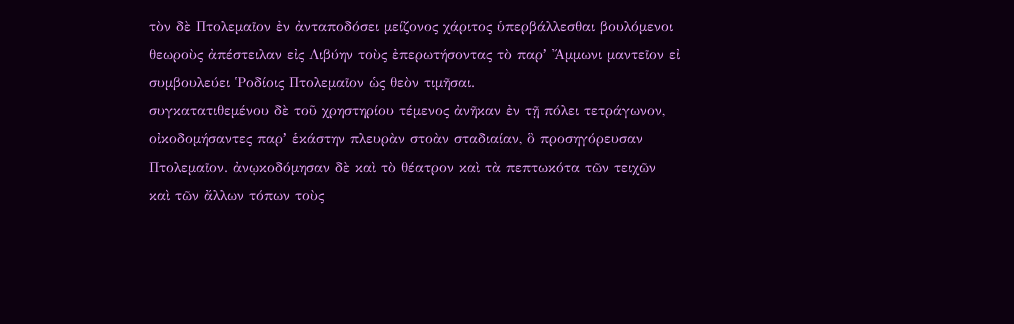τὸν δὲ Πτολεμαῖον ἐν ἀνταποδόσει μείζονος χάριτος ὑπερβάλλεσθαι βουλόμενοι θεωροὺς ἀπέστειλαν εἰς Λιβύην τοὺς ἐπερωτήσοντας τὸ παρʼ Ἄμμωνι μαντεῖον εἰ συμβουλεύει Ῥοδίοις Πτολεμαῖον ὡς θεὸν τιμῆσαι.
συγκατατιθεμένου δὲ τοῦ χρηστηρίου τέμενος ἀνῆκαν ἐν τῇ πόλει τετράγωνον, οἰκοδομήσαντες παρʼ ἑκάστην πλευρὰν στοὰν σταδιαίαν, ὃ προσηγόρευσαν Πτολεμαῖον. ἀνῳκοδόμησαν δὲ καὶ τὸ θέατρον καὶ τὰ πεπτωκότα τῶν τειχῶν καὶ τῶν ἄλλων τόπων τοὺς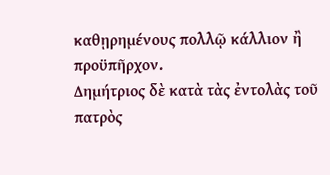καθῃρημένους πολλῷ κάλλιον ἢ προϋπῆρχον.
Δημήτριος δὲ κατὰ τὰς ἐντολὰς τοῦ πατρὸς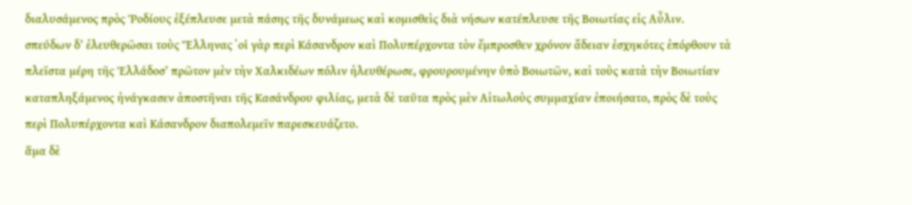διαλυσάμενος πρὸς Ῥοδίους ἐξέπλευσε μετὰ πάσης τῆς δυνάμεως καὶ κομισθεὶς διὰ νήσων κατέπλευσε τῆς Βοιωτίας εἰς Αὖλιν.
σπεύδων δʼ ἐλευθερῶσαι τοὺς Ἕλληνας ʽοἱ γὰρ περὶ Κάσανδρον καὶ Πολυπέρχοντα τὸν ἔμπροσθεν χρόνον ἄδειαν ἐσχηκότες ἐπόρθουν τὰ πλεῖστα μέρη τῆς Ἑλλάδοσʼ πρῶτον μὲν τὴν Χαλκιδέων πόλιν ἠλευθέρωσε, φρουρουμένην ὑπὸ Βοιωτῶν, καὶ τοὺς κατὰ τὴν Βοιωτίαν καταπληξάμενος ἠνάγκασεν ἀποστῆναι τῆς Κασάνδρου φιλίας, μετὰ δὲ ταῦτα πρὸς μὲν Αἰτωλοὺς συμμαχίαν ἐποιήσατο, πρὸς δὲ τοὺς περὶ Πολυπέρχοντα καὶ Κάσανδρον διαπολεμεῖν παρεσκευάζετο.
ἅμα δὲ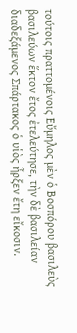τούτοις πραττομένοις Εὔμηλος μὲν ὁ Βοσπόρου βασιλεὺς βασιλεύων ἕκτον ἔτος ἐτελεύτησε, τὴν δὲ βασιλείαν διαδεξάμενος Σπάρτακος ὁ υἱὸς ἦρξεν ἔτη εἴκοσιν.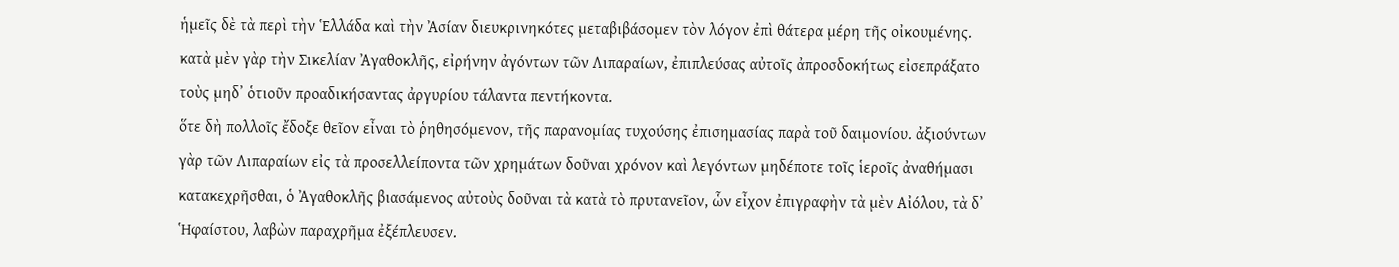ἡμεῖς δὲ τὰ περὶ τὴν Ἑλλάδα καὶ τὴν Ἀσίαν διευκρινηκότες μεταβιβάσομεν τὸν λόγον ἐπὶ θάτερα μέρη τῆς οἰκουμένης. κατὰ μὲν γὰρ τὴν Σικελίαν Ἀγαθοκλῆς, εἰρήνην ἀγόντων τῶν Λιπαραίων, ἐπιπλεύσας αὐτοῖς ἀπροσδοκήτως εἰσεπράξατο τοὺς μηδʼ ὁτιοῦν προαδικήσαντας ἀργυρίου τάλαντα πεντήκοντα.
ὅτε δὴ πολλοῖς ἔδοξε θεῖον εἶναι τὸ ῥηθησόμενον, τῆς παρανομίας τυχούσης ἐπισημασίας παρὰ τοῦ δαιμονίου. ἀξιούντων γὰρ τῶν Λιπαραίων εἰς τὰ προσελλείποντα τῶν χρημάτων δοῦναι χρόνον καὶ λεγόντων μηδέποτε τοῖς ἱεροῖς ἀναθήμασι κατακεχρῆσθαι, ὁ Ἀγαθοκλῆς βιασάμενος αὐτοὺς δοῦναι τὰ κατὰ τὸ πρυτανεῖον, ὧν εἶχον ἐπιγραφὴν τὰ μὲν Αἰόλου, τὰ δʼ Ἡφαίστου, λαβὼν παραχρῆμα ἐξέπλευσεν.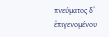πνεύματος δʼ ἐπιγενομένου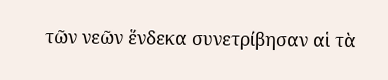τῶν νεῶν ἕνδεκα συνετρίβησαν αἱ τὰ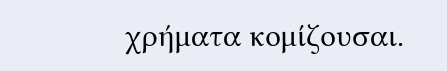χρήματα κομίζουσαι.